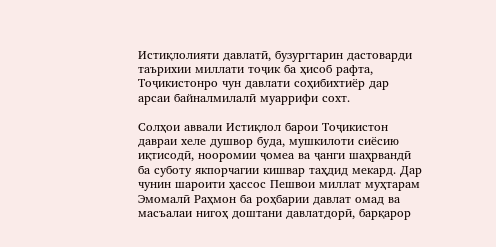Истиқлолияти давлатӣ, бузургтарин дастоварди таърихии миллати тоҷик ба ҳисоб рафта, Тоҷикистонро чун давлати соҳибихтиёр дар арсаи байналмилалӣ муаррифи сохт.

Солҳои аввали Истиқлол барои Тоҷикистон давраи хеле душвор буда, мушкилоти сиёсию иқтисодӣ, нооромии ҷомеа ва ҷанги шаҳрвандӣ ба суботу якпорчагии кишвар таҳдид мекард. Дар чунин шароити ҳассос Пешвои миллат муҳтарам Эмомалӣ Раҳмон ба роҳбарии давлат омад ва масъалаи нигоҳ доштани давлатдорӣ, барқарор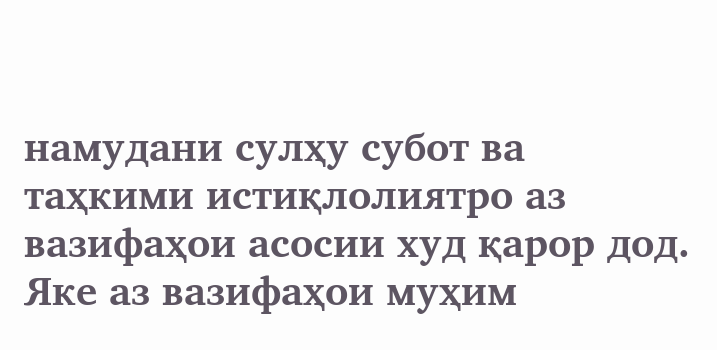намудани сулҳу субот ва таҳкими истиқлолиятро аз вазифаҳои асосии худ қарор дод. Яке аз вазифаҳои муҳим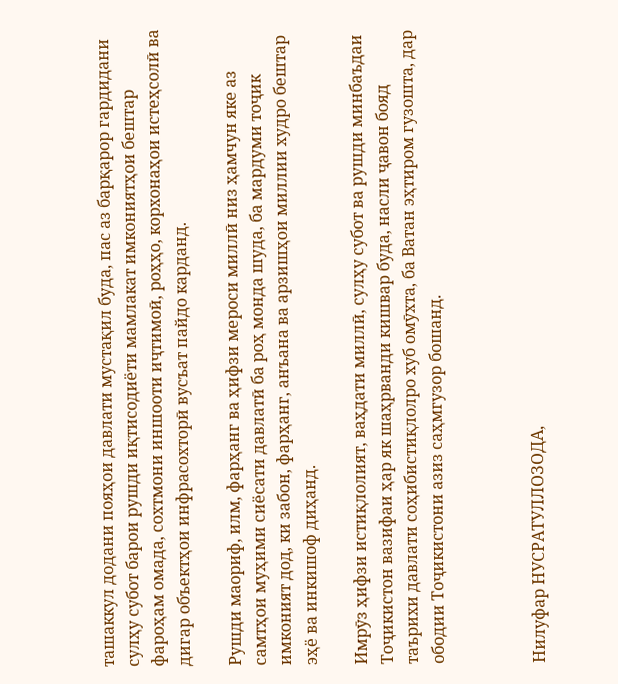ташаккул додани пояҳои давлати мустақил буда, пас аз барқарор гардидани сулҳу субот барои рушди иқтисодиёти мамлакат имкониятҳои бештар фароҳам омада, сохтмони иншооти иҷтимоӣ, роҳҳо, корхонаҳои истеҳсолӣ ва дигар объектҳои инфрасохторӣ вусъат пайдо карданд.

Рушди маориф, илм, фарҳанг ва ҳифзи мероси миллӣ низ ҳамчун яке аз самтҳои муҳими сиёсати давлатӣ ба роҳ монда шуда, ба мардуми тоҷик имконият дод, ки забон, фарҳанг, анъана ва арзишҳои миллии худро бештар эҳё ва инкишоф диҳанд.

Имрӯз ҳифзи истиқлолият, ваҳдати миллӣ, сулҳу субот ва рушди минбаъдаи Тоҷикистон вазифаи ҳар як шаҳрванди кишвар буда, насли ҷавон бояд таърихи давлати соҳибистиқлолро хуб омӯхта, ба Ватан эҳтиром гузошта, дар ободии Тоҷикистони азиз саҳмгузор бошанд.



Нилуфар НУСРАТУЛЛОЗОДА,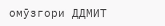омӯзгори ДДМИТ